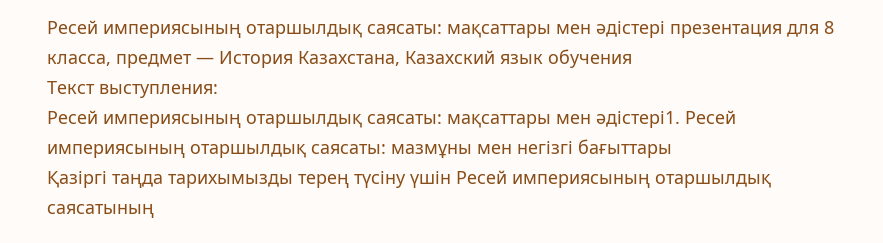Ресей империясының отаршылдық саясаты: мақсаттары мен әдістері презентация для 8 класса, предмет — История Казахстана, Казахский язык обучения
Текст выступления:
Ресей империясының отаршылдық саясаты: мақсаттары мен әдістері1. Ресей империясының отаршылдық саясаты: мазмұны мен негізгі бағыттары
Қазіргі таңда тарихымызды терең түсіну үшін Ресей империясының отаршылдық саясатының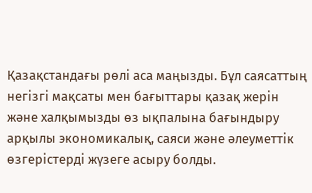Қазақстандағы рөлі аса маңызды. Бұл саясаттың негізгі мақсаты мен бағыттары қазақ жерін және халқымызды өз ықпалына бағындыру арқылы экономикалық, саяси және әлеуметтік өзгерістерді жүзеге асыру болды.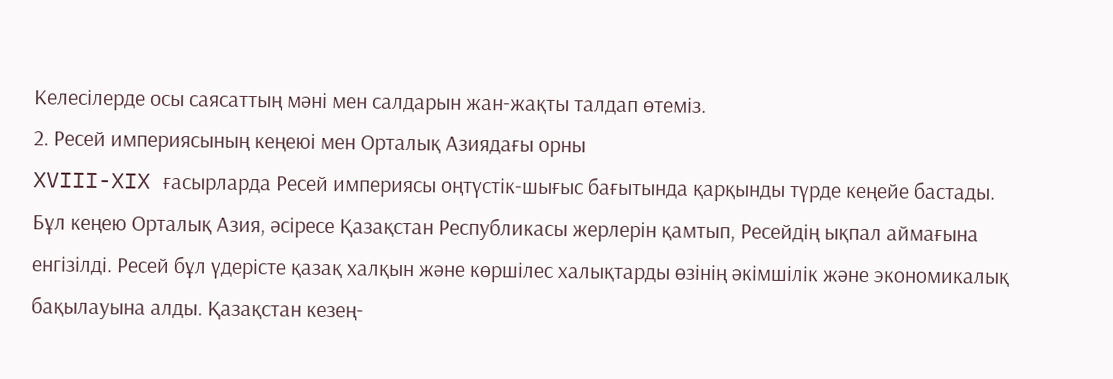Келесілерде осы саясаттың мәні мен салдарын жан-жақты талдап өтеміз.
2. Ресей империясының кеңеюі мен Орталық Азиядағы орны
XVIII-XIX ғасырларда Ресей империясы оңтүстік-шығыс бағытында қарқынды түрде кеңейе бастады. Бұл кеңею Орталық Азия, әсіресе Қазақстан Республикасы жерлерін қамтып, Ресейдің ықпал аймағына енгізілді. Ресей бұл үдерісте қазақ халқын және көршілес халықтарды өзінің әкімшілік және экономикалық бақылауына алды. Қазақстан кезең-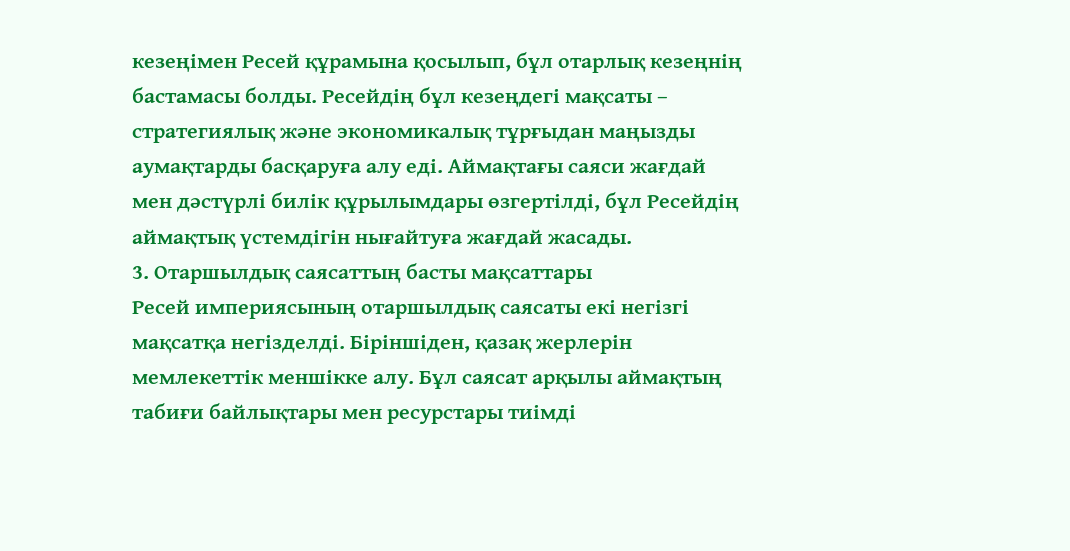кезеңімен Ресей құрамына қосылып, бұл отарлық кезеңнің бастамасы болды. Ресейдің бұл кезеңдегі мақсаты – стратегиялық және экономикалық тұрғыдан маңызды аумақтарды басқаруға алу еді. Аймақтағы саяси жағдай мен дәстүрлі билік құрылымдары өзгертілді, бұл Ресейдің аймақтық үстемдігін нығайтуға жағдай жасады.
3. Отаршылдық саясаттың басты мақсаттары
Ресей империясының отаршылдық саясаты екі негізгі мақсатқа негізделді. Біріншіден, қазақ жерлерін мемлекеттік меншікке алу. Бұл саясат арқылы аймақтың табиғи байлықтары мен ресурстары тиімді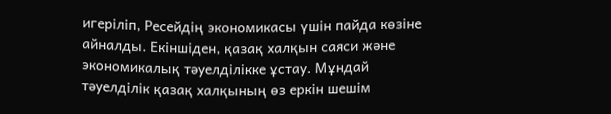игеріліп, Ресейдің экономикасы үшін пайда көзіне айналды. Екіншіден, қазақ халқын саяси және экономикалық тәуелділікке ұстау. Мұндай тәуелділік қазақ халқының өз еркін шешім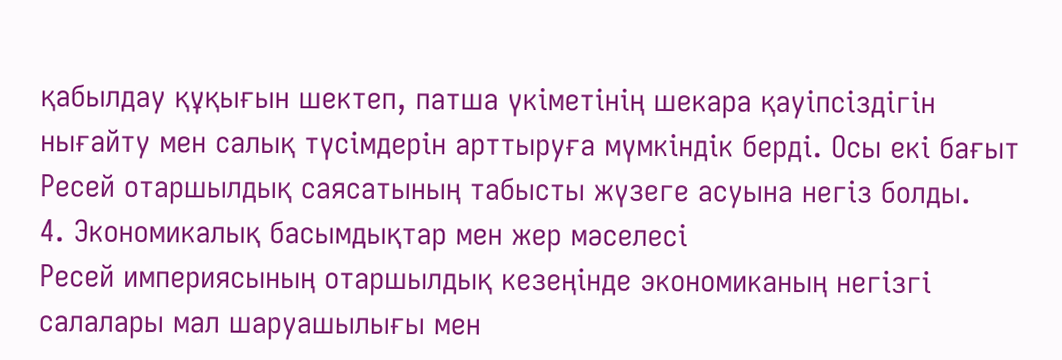қабылдау құқығын шектеп, патша үкіметінің шекара қауіпсіздігін нығайту мен салық түсімдерін арттыруға мүмкіндік берді. Осы екі бағыт Ресей отаршылдық саясатының табысты жүзеге асуына негіз болды.
4. Экономикалық басымдықтар мен жер мәселесі
Ресей империясының отаршылдық кезеңінде экономиканың негізгі салалары мал шаруашылығы мен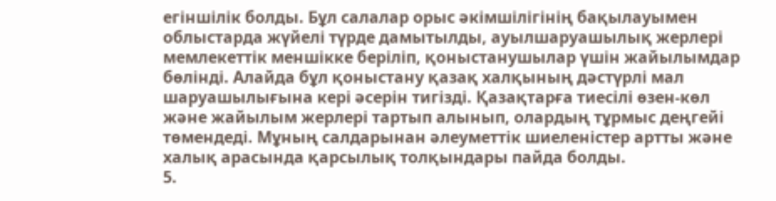егіншілік болды. Бұл салалар орыс әкімшілігінің бақылауымен облыстарда жүйелі түрде дамытылды, ауылшаруашылық жерлері мемлекеттік меншікке беріліп, қоныстанушылар үшін жайылымдар бөлінді. Алайда бұл қоныстану қазақ халқының дәстүрлі мал шаруашылығына кері әсерін тигізді. Қазақтарға тиесілі өзен-көл және жайылым жерлері тартып алынып, олардың тұрмыс деңгейі төмендеді. Мұның салдарынан әлеуметтік шиеленістер артты және халық арасында қарсылық толқындары пайда болды.
5.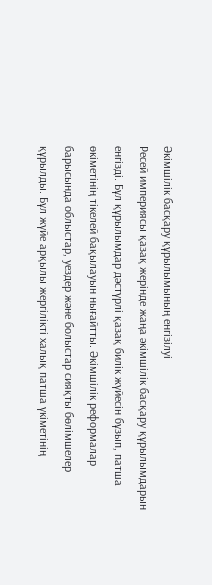Әкімшілік басқару құрылымының енгізілуі
Ресей империясы қазақ жерінде жаңа әкімшілік басқару құрылымдарын енгізді. Бұл құрылымдар дәстүрлі қазақ билік жүйесін бұзып, патша өкіметінің тікелей бақылауын нығайтты. Әкімшілік реформалар барысында облыстар, уездер және болыстар сияқты бөлімшелер құрылды. Бұл жүйе арқылы жергілікті халық патша үкіметінің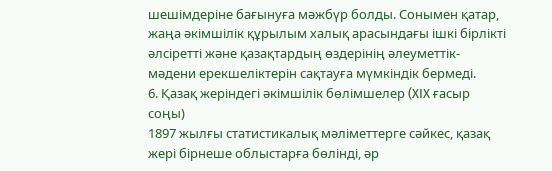шешімдеріне бағынуға мәжбүр болды. Сонымен қатар, жаңа әкімшілік құрылым халық арасындағы ішкі бірлікті әлсіретті және қазақтардың өздерінің әлеуметтік-мәдени ерекшеліктерін сақтауға мүмкіндік бермеді.
6. Қазақ жеріндегі әкімшілік бөлімшелер (XIX ғасыр соңы)
1897 жылғы статистикалық мәліметтерге сәйкес, қазақ жері бірнеше облыстарға бөлінді, әр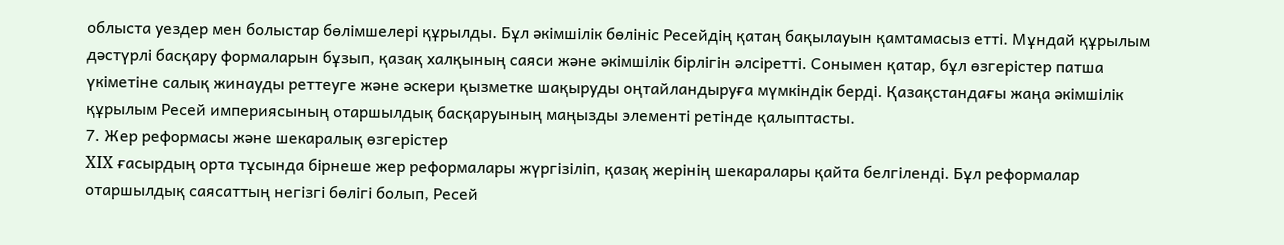облыста уездер мен болыстар бөлімшелері құрылды. Бұл әкімшілік бөлініс Ресейдің қатаң бақылауын қамтамасыз етті. Мұндай құрылым дәстүрлі басқару формаларын бұзып, қазақ халқының саяси және әкімшілік бірлігін әлсіретті. Сонымен қатар, бұл өзгерістер патша үкіметіне салық жинауды реттеуге және әскери қызметке шақыруды оңтайландыруға мүмкіндік берді. Қазақстандағы жаңа әкімшілік құрылым Ресей империясының отаршылдық басқаруының маңызды элементі ретінде қалыптасты.
7. Жер реформасы және шекаралық өзгерістер
XIX ғасырдың орта тұсында бірнеше жер реформалары жүргізіліп, қазақ жерінің шекаралары қайта белгіленді. Бұл реформалар отаршылдық саясаттың негізгі бөлігі болып, Ресей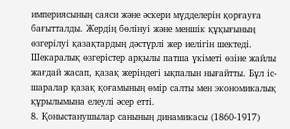империясының саяси және әскери мүдделерін қорғауға бағытталды. Жердің бөлінуі және меншік құқығының өзгерілуі қазақтардың дәстүрлі жер иелігін шектеді. Шекаралық өзгерістер арқылы патша үкіметі өзіне жайлы жағдай жасап, қазақ жеріндегі ықпалын нығайтты. Бұл іс-шаралар қазақ қоғамының өмір салты мен экономикалық құрылымына елеулі әсер етті.
8. Қоныстанушылар санының динамикасы (1860-1917)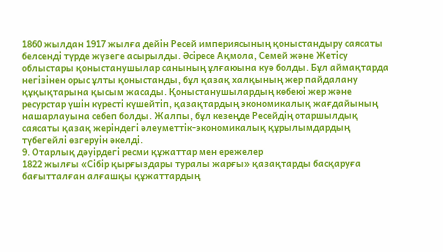1860 жылдан 1917 жылға дейін Ресей империясының қоныстандыру саясаты белсенді түрде жүзеге асырылды. Әсіресе Ақмола, Семей және Жетісу облыстары қоныстанушылар санының ұлғаюына куә болды. Бұл аймақтарда негізінен орыс ұлты қоныстанды, бұл қазақ халқының жер пайдалану құқықтарына қысым жасады. Қоныстанушылардың көбеюі жер және ресурстар үшін күресті күшейтіп, қазақтардың экономикалық жағдайының нашарлауына себеп болды. Жалпы, бұл кезеңде Ресейдің отаршылдық саясаты қазақ жеріндегі әлеуметтік-экономикалық құрылымдардың түбегейлі өзгеруін әкелді.
9. Отарлық дәуірдегі ресми құжаттар мен ережелер
1822 жылғы «Сібір қырғыздары туралы жарғы» қазақтарды басқаруға бағытталған алғашқы құжаттардың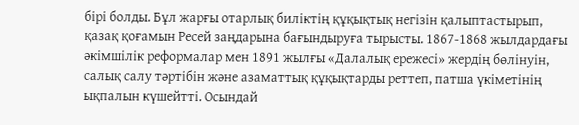бірі болды. Бұл жарғы отарлық биліктің құқықтық негізін қалыптастырып, қазақ қоғамын Ресей заңдарына бағындыруға тырысты. 1867-1868 жылдардағы әкімшілік реформалар мен 1891 жылғы «Далалық ережесі» жердің бөлінуін, салық салу тәртібін және азаматтық құқықтарды реттеп, патша үкіметінің ықпалын күшейтті. Осындай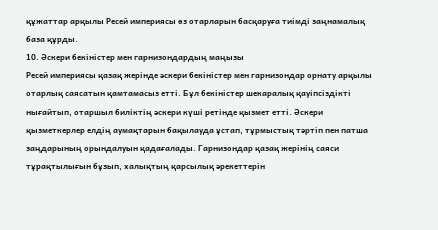құжаттар арқылы Ресей империясы өз отарларын басқаруға тиімді заңнамалық база құрды.
10. Әскери бекіністер мен гарнизондардың маңызы
Ресей империясы қазақ жерінде әскери бекіністер мен гарнизондар орнату арқылы отарлық саясатын қамтамасыз етті. Бұл бекіністер шекаралық қауіпсіздікті нығайтып, отаршыл биліктің әскери күші ретінде қызмет етті. Әскери қызметкерлер елдің аумақтарын бақылауда ұстап, тұрмыстық тәртіп пен патша заңдарының орындалуын қадағалады. Гарнизондар қазақ жерінің саяси тұрақтылығын бұзып, халықтың қарсылық әрекеттерін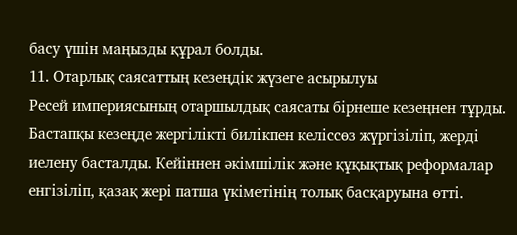басу үшін маңызды құрал болды.
11. Отарлық саясаттың кезеңдік жүзеге асырылуы
Ресей империясының отаршылдық саясаты бірнеше кезеңнен тұрды. Бастапқы кезеңде жергілікті билікпен келіссөз жүргізіліп, жерді иелену басталды. Кейіннен әкімшілік және құқықтық реформалар енгізіліп, қазақ жері патша үкіметінің толық басқаруына өтті.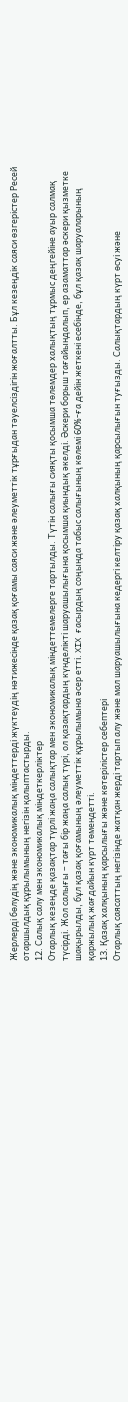Жерлерді бөлудің және экономикалық міндеттерді жүктеудің нәтижесінде қазақ қоғамы саяси және әлеуметтік тұрғыдан тәуелсіздігін жоғалтты. Бұл кезеңдік саяси өзгерістер Ресей отаршылдық құрылымының негізін қалыптастырды.
12. Салық салу мен экономикалық міндеткерліктер
Отарлық кезеңде қазақтар түрлі жаңа салықтар мен экономикалық міндеттемелерге тартылды. Түтін салығы сияқты қосымша төлемдер халықтың тұрмыс деңгейіне ауыр салмақ түсірді. Жол салығы – тағы бір жаңа салық түрі, ол қазақтардың күнделікті шаруашылығына қосымша қиындық әкелді. Әскери борыш тағайындалып, ер азаматтар әскери қызметке шақырылды, бұл қазақ қоғамының әлеуметтік құрылымына әсер етті. XIX ғасырдың соңында табыс салығының көлемі 60%-ға дейін жеткені есебінде, бұл қазақ шаруаларының қаржылық жағдайын күрт төмендетті.
13. Қазақ халқының қарсылығы және көтерілістер себептері
Отарлық саясаттың негізінде жатқан жерді тартып алу және мал шаруашылығына кедергі келтіру қазақ халқының қарсылығын туғызды. Салықтардың күрт өсуі және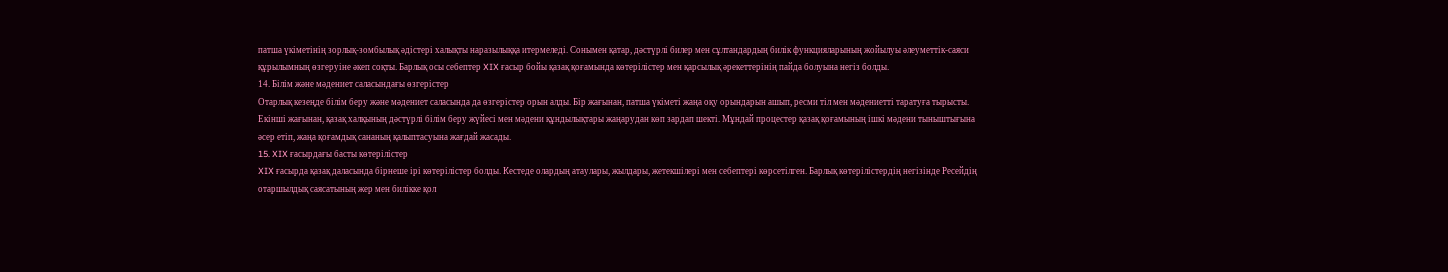патша үкіметінің зорлық-зомбылық әдістері халықты наразылыққа итермеледі. Сонымен қатар, дәстүрлі билер мен сұлтандардың билік функцияларының жойылуы әлеуметтік-саяси құрылымның өзгеруіне әкеп соқты. Барлық осы себептер XIX ғасыр бойы қазақ қоғамында көтерілістер мен қарсылық әрекеттерінің пайда болуына негіз болды.
14. Білім және мәдениет саласындағы өзгерістер
Отарлық кезеңде білім беру және мәдениет саласында да өзгерістер орын алды. Бір жағынан, патша үкіметі жаңа оқу орындарын ашып, ресми тіл мен мәдениетті таратуға тырысты. Екінші жағынан, қазақ халқының дәстүрлі білім беру жүйесі мен мәдени құндылықтары жаңарудан көп зардап шекті. Мұндай процестер қазақ қоғамының ішкі мәдени тыныштығына әсер етіп, жаңа қоғамдық сананың қалыптасуына жағдай жасады.
15. XIX ғасырдағы басты көтерілістер
XIX ғасырда қазақ даласында бірнеше ірі көтерілістер болды. Кестеде олардың атаулары, жылдары, жетекшілері мен себептері көрсетілген. Барлық көтерілістердің негізінде Ресейдің отаршылдық саясатының жер мен билікке қол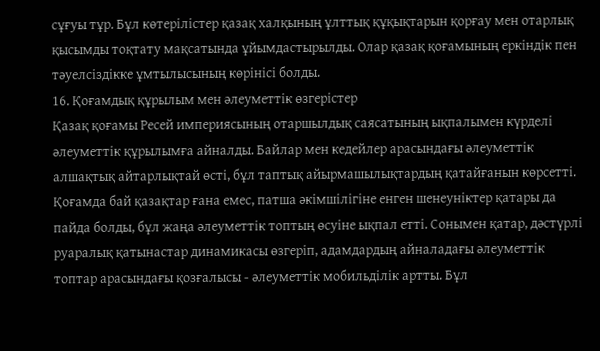сұғуы тұр. Бұл көтерілістер қазақ халқының ұлттық құқықтарын қорғау мен отарлық қысымды тоқтату мақсатында ұйымдастырылды. Олар қазақ қоғамының еркіндік пен тәуелсіздікке ұмтылысының көрінісі болды.
16. Қоғамдық құрылым мен әлеуметтік өзгерістер
Қазақ қоғамы Ресей империясының отаршылдық саясатының ықпалымен күрделі әлеуметтік құрылымға айналды. Байлар мен кедейлер арасындағы әлеуметтік алшақтық айтарлықтай өсті, бұл таптық айырмашылықтардың қатайғанын көрсетті. Қоғамда бай қазақтар ғана емес, патша әкімшілігіне енген шенеуніктер қатары да пайда болды, бұл жаңа әлеуметтік топтың өсуіне ықпал етті. Сонымен қатар, дәстүрлі руаралық қатынастар динамикасы өзгеріп, адамдардың айналадағы әлеуметтік топтар арасындағы қозғалысы - әлеуметтік мобильділік артты. Бұл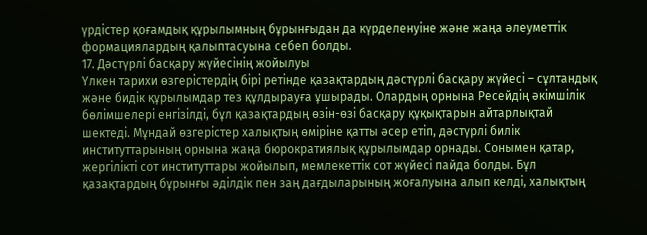үрдістер қоғамдық құрылымның бұрынғыдан да күрделенуіне және жаңа әлеуметтік формациялардың қалыптасуына себеп болды.
17. Дәстүрлі басқару жүйесінің жойылуы
Үлкен тарихи өзгерістердің бірі ретінде қазақтардың дәстүрлі басқару жүйесі – сұлтандық және бидік құрылымдар тез құлдырауға ұшырады. Олардың орнына Ресейдің әкімшілік бөлімшелері енгізілді, бұл қазақтардың өзін-өзі басқару құқықтарын айтарлықтай шектеді. Мұндай өзгерістер халықтың өміріне қатты әсер етіп, дәстүрлі билік институттарының орнына жаңа бюрократиялық құрылымдар орнады. Сонымен қатар, жергілікті сот институттары жойылып, мемлекеттік сот жүйесі пайда болды. Бұл қазақтардың бұрынғы әділдік пен заң дағдыларының жоғалуына алып келді, халықтың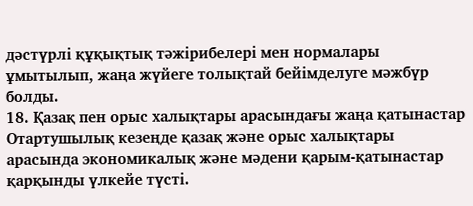дәстүрлі құқықтық тәжірибелері мен нормалары ұмытылып, жаңа жүйеге толықтай бейімделуге мәжбүр болды.
18. Қазақ пен орыс халықтары арасындағы жаңа қатынастар
Отартушылық кезеңде қазақ және орыс халықтары арасында экономикалық және мәдени қарым-қатынастар қарқынды үлкейе түсті.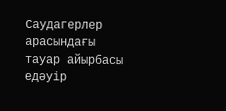Саудагерлер арасындағы тауар айырбасы едәуір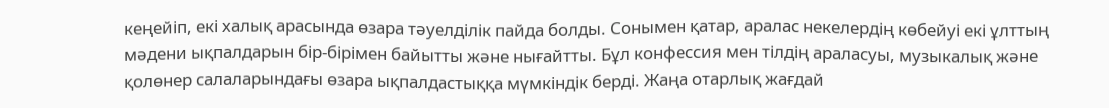кеңейіп, екі халық арасында өзара тәуелділік пайда болды. Сонымен қатар, аралас некелердің көбейуі екі ұлттың мәдени ықпалдарын бір-бірімен байытты және нығайтты. Бұл конфессия мен тілдің араласуы, музыкалық және қолөнер салаларындағы өзара ықпалдастыққа мүмкіндік берді. Жаңа отарлық жағдай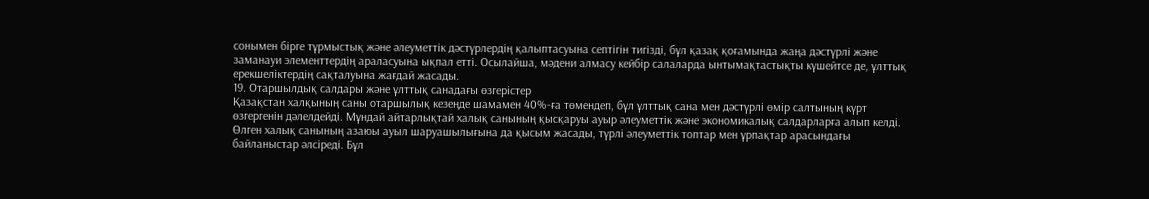сонымен бірге тұрмыстық және әлеуметтік дәстүрлердің қалыптасуына септігін тигізді, бұл қазақ қоғамында жаңа дәстүрлі және заманауи элементтердің араласуына ықпал етті. Осылайша, мәдени алмасу кейбір салаларда ынтымақтастықты күшейтсе де, ұлттық ерекшеліктердің сақталуына жағдай жасады.
19. Отаршылдық салдары және ұлттық санадағы өзгерістер
Қазақстан халқының саны отаршылық кезеңде шамамен 40%-ға төмендеп, бұл ұлттық сана мен дәстүрлі өмір салтының күрт өзгергенін дәлелдейді. Мұндай айтарлықтай халық санының қысқаруы ауыр әлеуметтік және экономикалық салдарларға алып келді. Өлген халық санының азаюы ауыл шаруашылығына да қысым жасады, түрлі әлеуметтік топтар мен ұрпақтар арасындағы байланыстар әлсіреді. Бұл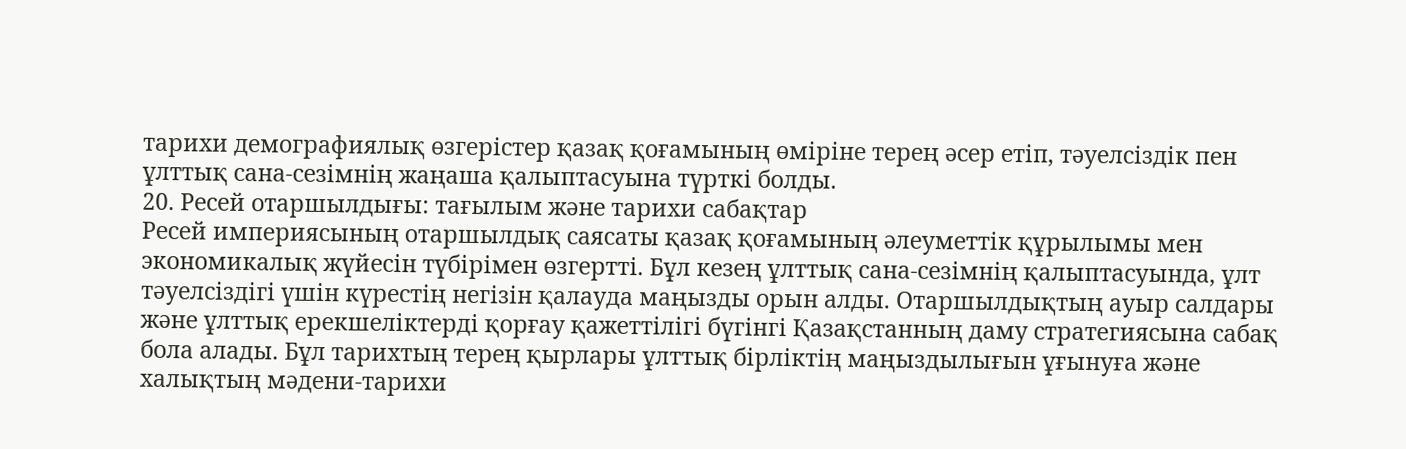тарихи демографиялық өзгерістер қазақ қоғамының өміріне терең әсер етіп, тәуелсіздік пен ұлттық сана-сезімнің жаңаша қалыптасуына түрткі болды.
20. Ресей отаршылдығы: тағылым және тарихи сабақтар
Ресей империясының отаршылдық саясаты қазақ қоғамының әлеуметтік құрылымы мен экономикалық жүйесін түбірімен өзгертті. Бұл кезең ұлттық сана-сезімнің қалыптасуында, ұлт тәуелсіздігі үшін күрестің негізін қалауда маңызды орын алды. Отаршылдықтың ауыр салдары және ұлттық ерекшеліктерді қорғау қажеттілігі бүгінгі Қазақстанның даму стратегиясына сабақ бола алады. Бұл тарихтың терең қырлары ұлттық бірліктің маңыздылығын ұғынуға және халықтың мәдени-тарихи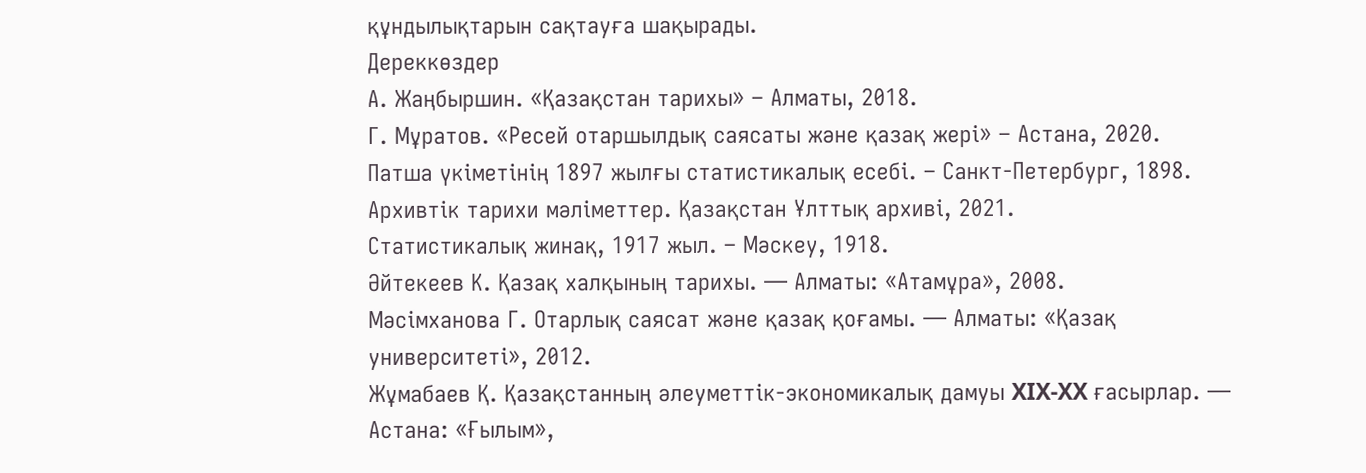құндылықтарын сақтауға шақырады.
Дереккөздер
А. Жаңбыршин. «Қазақстан тарихы» – Алматы, 2018.
Г. Мұратов. «Ресей отаршылдық саясаты және қазақ жері» – Астана, 2020.
Патша үкіметінің 1897 жылғы статистикалық есебі. – Санкт-Петербург, 1898.
Архивтік тарихи мәліметтер. Қазақстан Ұлттық архиві, 2021.
Статистикалық жинақ, 1917 жыл. – Мәскеу, 1918.
Әйтекеев К. Қазақ халқының тарихы. — Алматы: «Атамұра», 2008.
Мәсімханова Г. Отарлық саясат және қазақ қоғамы. — Алматы: «Қазақ университеті», 2012.
Жұмабаев Қ. Қазақстанның әлеуметтік-экономикалық дамуы XIX-XX ғасырлар. — Астана: «Ғылым»,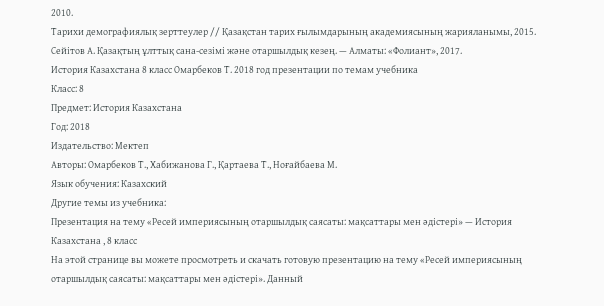2010.
Тарихи демографиялық зерттеулер // Қазақстан тарих ғылымдарының академиясының жарияланымы, 2015.
Сейітов А. Қазақтың ұлттық сана-сезімі және отаршылдық кезең. — Алматы: «Фолиант», 2017.
История Казахстана 8 класс Омарбеков Т. 2018 год презентации по темам учебника
Класс: 8
Предмет: История Казахстана
Год: 2018
Издательство: Мектеп
Авторы: Омарбеков Т., Хабижанова Г., Қартаева Т., Ноғайбаева М.
Язык обучения: Казахский
Другие темы из учебника:
Презентация на тему «Ресей империясының отаршылдық саясаты: мақсаттары мен әдістері» — История Казахстана , 8 класс
На этой странице вы можете просмотреть и скачать готовую презентацию на тему «Ресей империясының отаршылдық саясаты: мақсаттары мен әдістері». Данный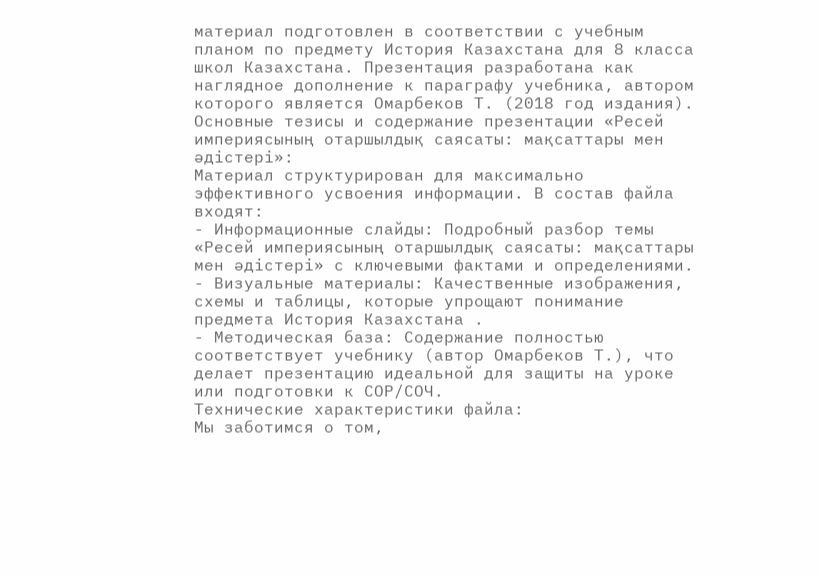материал подготовлен в соответствии с учебным планом по предмету История Казахстана для 8 класса школ Казахстана. Презентация разработана как наглядное дополнение к параграфу учебника, автором которого является Омарбеков Т. (2018 год издания).
Основные тезисы и содержание презентации «Ресей империясының отаршылдық саясаты: мақсаттары мен әдістері»:
Материал структурирован для максимально эффективного усвоения информации. В состав файла входят:
- Информационные слайды: Подробный разбор темы «Ресей империясының отаршылдық саясаты: мақсаттары мен әдістері» с ключевыми фактами и определениями.
- Визуальные материалы: Качественные изображения, схемы и таблицы, которые упрощают понимание предмета История Казахстана .
- Методическая база: Содержание полностью соответствует учебнику (автор Омарбеков Т.), что делает презентацию идеальной для защиты на уроке или подготовки к СОР/СОЧ.
Технические характеристики файла:
Мы заботимся о том,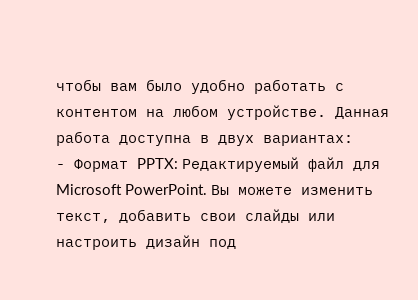чтобы вам было удобно работать с контентом на любом устройстве. Данная работа доступна в двух вариантах:
- Формат PPTX: Редактируемый файл для Microsoft PowerPoint. Вы можете изменить текст, добавить свои слайды или настроить дизайн под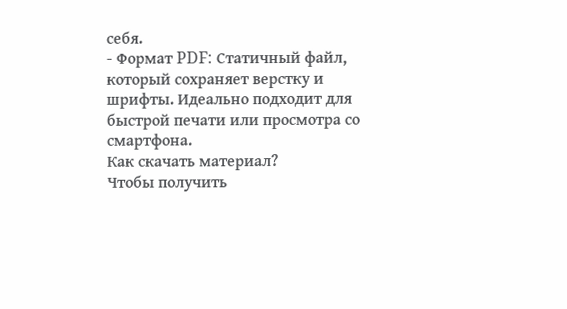себя.
- Формат PDF: Статичный файл, который сохраняет верстку и шрифты. Идеально подходит для быстрой печати или просмотра со смартфона.
Как скачать материал?
Чтобы получить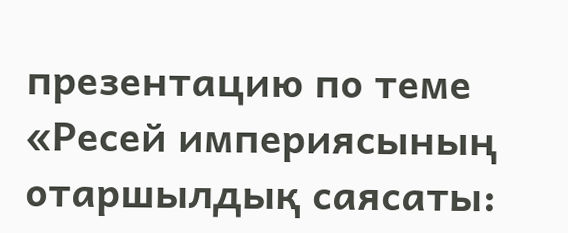презентацию по теме «Ресей империясының отаршылдық саясаты: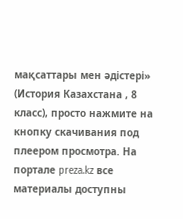мақсаттары мен әдістері» (История Казахстана , 8 класс), просто нажмите на кнопку скачивания под плеером просмотра. На портале preza.kz все материалы доступны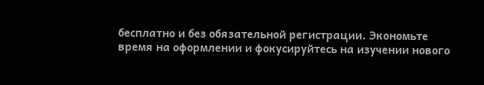бесплатно и без обязательной регистрации. Экономьте время на оформлении и фокусируйтесь на изучении нового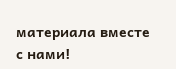материала вместе с нами!